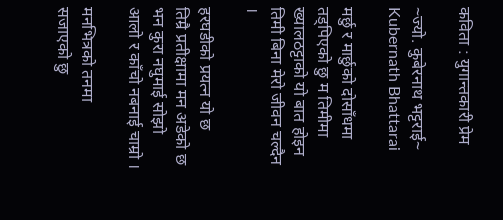कविता : युगान्तकारी प्रेम

~ज्यो. कुबेरनाथ भट्टराई~ Kubernath Bhattarai

मर्छु र मार्छुको दोसाँधमा
तड्पिएको छु म तिमीमा
ख्यालठट्टाको यो बात होइन
तिमी बिना मेरो जीवन चल्दैन ।

हरघडीको प्रयत्न यो छ
तिम्रै प्रतीक्षामा मन अडेको छ
भन कुरा नघुमाई सोझो
आलो र काँचो नबनाई चाम्रो ।

मनभित्रको तनमा
सजाएको छु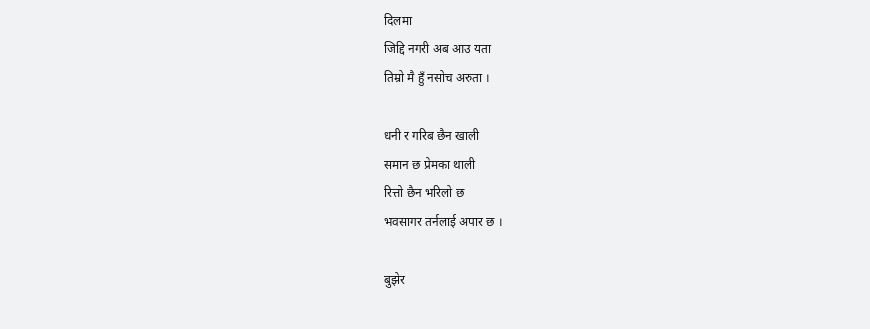दिलमा
जिद्दि नगरी अब आउ यता
तिम्रो मै हुँ नसोच अरुता ।

धनी र गरिब छैन खाली
समान छ प्रेमका थाली
रित्तो छैन भरिलो छ
भवसागर तर्नलाई अपार छ ।

बुझेर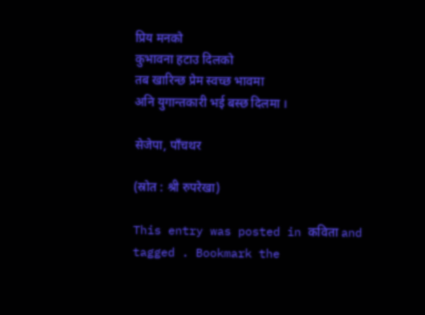प्रिय मनको
कुभावना हटाउ दिलको
तब खारिन्छ प्रेम स्वच्छ भावमा
अनि युगान्तकारी भई बस्छ दिलमा ।

सेजेपा, पाँचथर

(स्रोत : श्री रुपरेखा)

This entry was posted in कविता and tagged . Bookmark the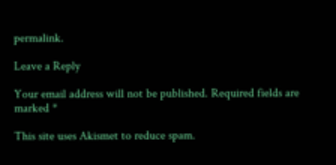permalink.

Leave a Reply

Your email address will not be published. Required fields are marked *

This site uses Akismet to reduce spam.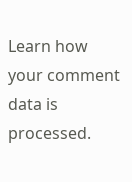Learn how your comment data is processed.